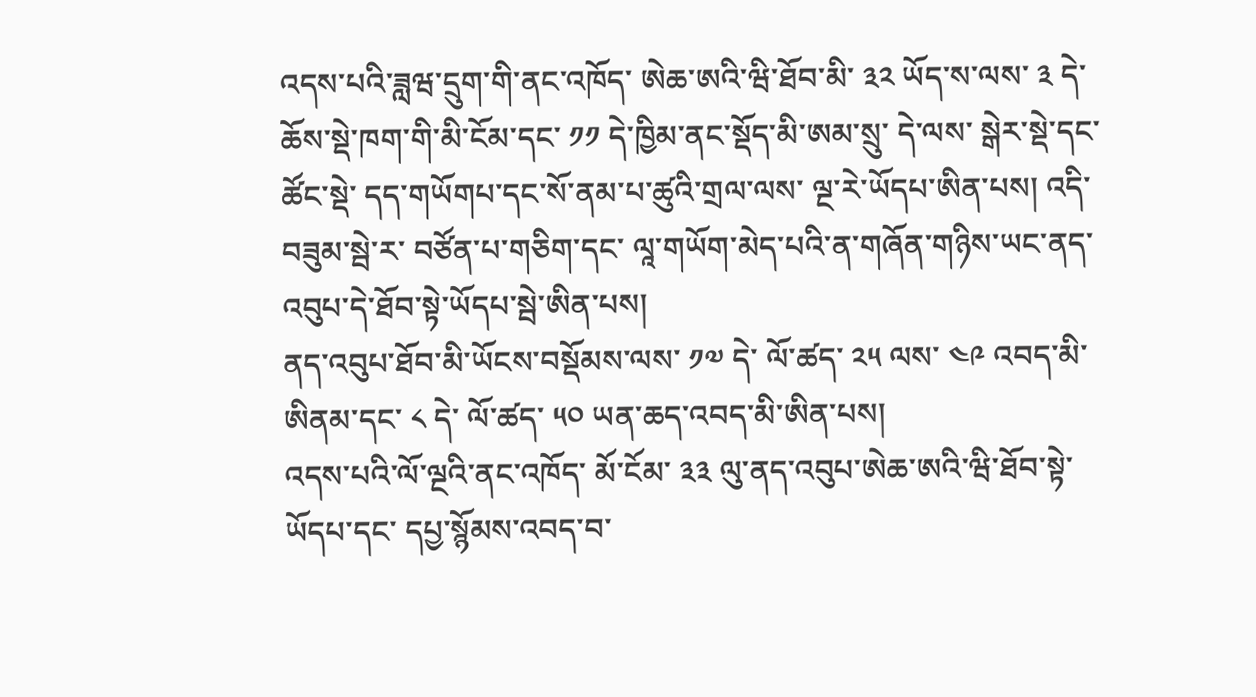འདས་པའི་ཟླཝ་དྲུག་གི་ནང་འཁོད་ ཨེཆ་ཨའི་ཝི་ཐོབ་མི་ ༣༢ ཡོད་ས་ལས་ ༣ དེ་ ཆོས་སྡེ་ཁག་གི་མི་ངོམ་དང་ ༡༡ དེ་ཁྱིམ་ནང་སྡོད་མི་ཨམ་སྲུ་ དེ་ལས་ སྒེར་སྡེ་དང་ཚོང་སྡེ་ དད་གཡོགཔ་དང་སོ་ནམ་པ་ཚུའི་གྲལ་ལས་ ལྔ་རེ་ཡོདཔ་ཨིན་པས། འདི་བཟུམ་སྦེ་ར་ བཙོན་པ་གཅིག་དང་ ལཱ་གཡོག་མེད་པའི་ན་གཞོན་གཉིས་ཡང་ནད་འབུཔ་དེ་ཐོབ་སྟེ་ཡོདཔ་སྦེ་ཨིན་པས།
ནད་འབུཔ་ཐོབ་མི་ཡོངས་བསྡོམས་ལས་ ༡༧ དེ་ ལོ་ཚད་ ༢༥ ལས་ ༤༩ འབད་མི་ཨིནམ་དང་ ༨ དེ་ ལོ་ཚད་ ༥༠ ཡན་ཆད་འབད་མི་ཨིན་པས།
འདས་པའི་ལོ་ལྔའི་ནང་འཁོད་ མོ་ངོམ་ ༣༣ ལུ་ནད་འབུཔ་ཨེཆ་ཨའི་ཝི་ཐོབ་སྟེ་ཡོདཔ་དང་ དཔྱ་སྙོམས་འབད་བ་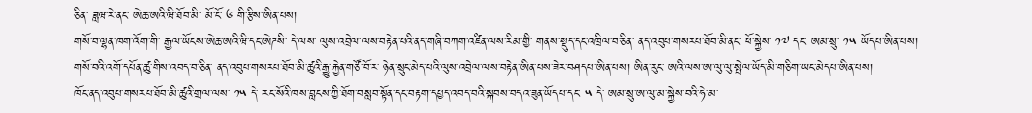ཅིན་ ཟླཝ་རེ་ནང་ ཨེཆ་ཨའི་ཝི་ཐོབ་མི་ མོ་ངོ་ ༦ གི་རྩིས་ཨིན་པས།
གསོ་བ་ལྷན་ཁག་འོག་གི་ རྒྱལ་ཡོངས་ཨེཆ་ཨའི་ཝི་དང་ཨེཌསི་ དེ་ལས་ ལུས་འབྲེལ་ལས་བརྟེན་པའི་ནད་གཞི་བཀག་འཛིན་ལས་རིམ་གྱི་ གནས་སྡུད་དང་འཁྲིལ་བ་ཅིན་ ནད་འབུཔ་གསརཔ་ཐོབ་མི་ནང་ ཕོ་སྐྱེས་ ༡༧ དང་ ཨམ་སྲུ་ ༡༥ ཡོདཔ་ཨིན་པས།
གསོ་བའི་འགོ་དཔོན་ཚུ་གིས་འབད་བ་ཅིན་ ནད་འབུཔ་གསརཔ་ཐོབ་མི་ཚུའི་རྒྱུ་རྐྱེན་གཙོ་བོ་ར་ ཉེན་སྲུང་མེད་པའི་ལུས་འབྲེལ་ལས་བརྟེན་ཨིན་པས་ཟེར་བཤདཔ་ཨིན་པས། ཨིན་རུང་ ཨའི་ལས་ཨ་ལུ་ལུ་སྤེལ་ཡོད་མི་གཅིག་ཡང་མེདཔ་ཨིན་པས།
ཁོང་ནད་འབུཔ་གསརཔ་ཐོབ་མི་ཚུའི་གྲལ་ལས་ ༡༥ དེ་ རང་སོའི་ཁས་བླངས་ཀྱི་ཐོག་བསླབ་སྟོན་དང་བརྟག་དཔྱད་འབད་བའི་སྐབས་བདའ་ཟུན་ཡོདཔ་དང་ ༥ དེ་ ཨམ་སྲུ་ཨ་ལུ་མ་སྐྱེས་བའི་ཧེ་མ་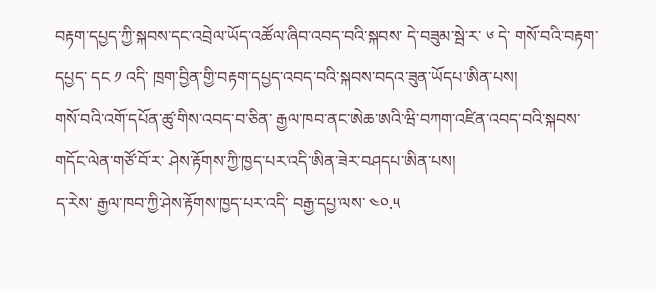བརྟག་དཔྱད་ཀྱི་སྐབས་དང་འབྲེལ་ཡོད་འཚོལ་ཞིབ་འབད་བའི་སྐབས་ དེ་བཟུམ་སྦེ་ར་ ༦ དེ་ གསོ་བའི་བརྟག་དཔྱད་ དང ༡ འདི་ ཁྲག་བྱིན་གྱི་བརྟག་དཔྱད་འབད་བའི་སྐབས་བདའ་ཟུན་ཡོདཔ་ཨིན་པས།
གསོ་བའི་འགོ་དཔོན་ཚུ་གིས་འབད་བ་ཅིན་ རྒྱལ་ཁབ་ནང་ཨེཆ་ཨའི་ཝི་བཀག་འཛིན་འབད་བའི་སྐབས་གདོང་ལེན་གཙོ་བོ་ར་ ཤེས་རྟོགས་ཀྱི་ཁྱད་པར་འདི་ཨིན་ཟེར་བཤདཔ་ཨིན་པས།
ད་རེས་ རྒྱལ་ཁབ་ཀྱི་ཤེས་རྟོགས་ཁྱད་པར་འདི་ བརྒྱ་དཔྱ་ལས་ ༤༠.༥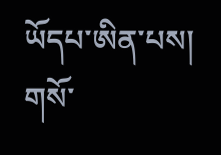ཡོདཔ་ཨིན་པས། གསོ་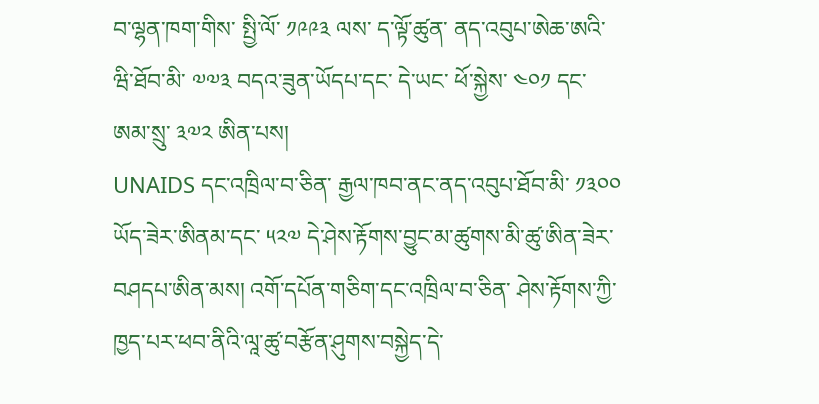བ་ལྷན་ཁག་གིས་ སྤྱི་ལོ་ ༡༩༩༣ ལས་ ད་ལྟོ་ཚུན་ ནད་འབུཔ་ཨེཆ་ཨའི་ཝི་ཐོབ་མི་ ༧༧༣ བདའ་ཟུན་ཡོདཔ་དང་ དེ་ཡང་ ཕོ་སྐྱེས་ ༤༠༡ དང་ ཨམ་སྲུ་ ༣༧༢ ཨིན་པས།
UNAIDS དང་འཁྲིལ་བ་ཅིན་ རྒྱལ་ཁབ་ནང་ནད་འབུཔ་ཐོབ་མི་ ༡༣༠༠ ཡོད་ཟེར་ཨིནམ་དང་ ༥༢༧ དེ་ཤེས་རྟོགས་བྱུང་མ་ཚུགས་མི་ཚུ་ཨིན་ཟེར་བཤདཔ་ཨིན་མས། འགོ་དཔོན་གཅིག་དང་འཁྲིལ་བ་ཅིན་ ཤེས་རྟོགས་ཀྱི་ཁྱད་པར་ཕབ་ནིའི་ལཱ་ཚུ་བརྩོན་ཤུགས་བསྐྱེད་དེ་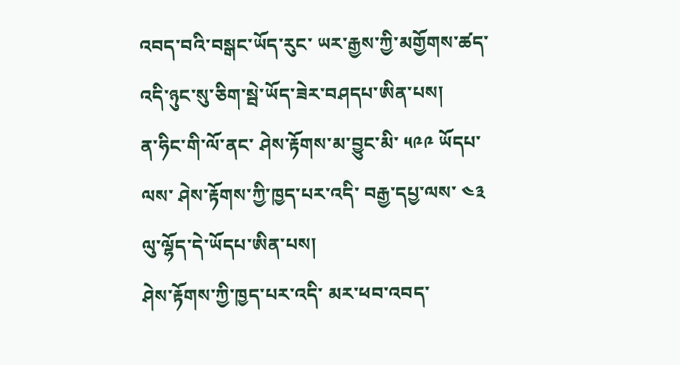འབད་བའི་བསྒང་ཡོད་རུང་ ཡར་རྒྱས་ཀྱི་མགྱོགས་ཚད་འདི་ཉུང་སུ་ཅིག་སྦེ་ཡོད་ཟེར་བཤདཔ་ཨིན་པས།
ན་ཧིང་གི་ལོ་ནང་ ཤེས་རྟོགས་མ་བྱུང་མི་ ༥༩༩ ཡོདཔ་ལས་ ཤེས་རྟོགས་ཀྱི་ཁྱད་པར་འདི་ བརྒྱ་དཔྱ་ལས་ ༤༣ ལུ་ལྷོད་དེ་ཡོདཔ་ཨིན་པས།
ཤེས་རྟོགས་ཀྱི་ཁྱད་པར་འདི་ མར་ཕབ་འབད་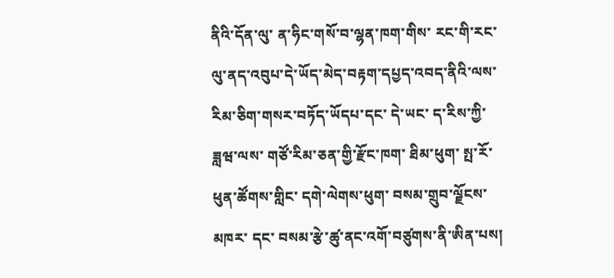ནིའི་དོན་ལུ་ ན་ཧིང་གསོ་བ་ལྷན་ཁག་གིས་ རང་གི་རང་ལུ་ནད་འབུཔ་དེ་ཡོད་མེད་བརྟག་དཔྱད་འབད་ནིའི་ལས་རིམ་ཅིག་གསར་བཏོད་ཡོདཔ་དང་ དེ་ཡང་ ད་རིས་ཀྱི་ཟླཝ་ལས་ གཙོ་རིམ་ཅན་གྱི་རྫོང་ཁག་ ཐིམ་ཕུག་ སྤ་རོ་ ཕུན་ཚོགས་གླིང་ དགེ་ལེགས་ཕུག་ བསམ་གྲུབ་ལྗོངས་མཁར་ དང་ བསམ་རྩེ་ཚུ་ནང་འགོ་བཙུགས་ནི་ཨིན་པས།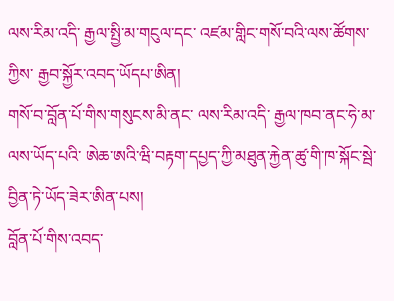ལས་རིམ་འདི་ རྒྱལ་སྤྱི་མ་གངུལ་དང་ འཛམ་གླིང་གསོ་བའི་ལས་ཚོགས་ཀྱིས་ རྒྱབ་སྐྱོར་འབད་ཡོདཔ་ཨིན།
གསོ་བ་བློན་པོ་གིས་གསུངས་མི་ནང་ ལས་རིམ་འདི་ རྒྱལ་ཁབ་ནང་ཧེ་མ་ལས་ཡོད་པའི་ ཨེཆ་ཨའི་ཝི་བརྟག་དཔྱད་ཀྱི་མཐུན་རྐྱེན་ཚུ་གི་ཁ་སྐོང་སྦེ་བྱིན་ཏེ་ཡོད་ཟེར་ཨིན་པས།
བློན་པོ་གིས་འབད་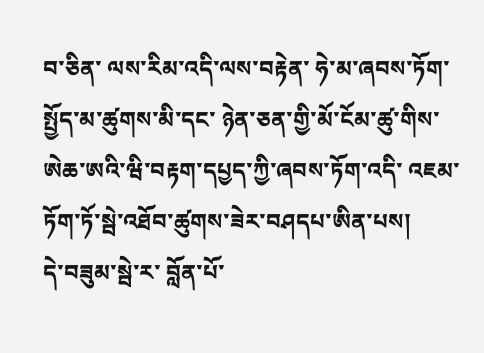བ་ཅིན་ ལས་རིམ་འདི་ལས་བརྟེན་ ཧེ་མ་ཞབས་ཏོག་སྤྱོད་མ་ཚུགས་མི་དང་ ཉེན་ཅན་གྱི་མོ་ངོམ་ཚུ་གིས་ ཨེཆ་ཨའི་ཝི་བརྟག་དཔྱད་ཀྱི་ཞབས་ཏོག་འདི་ འཇམ་ཏོག་ཏོ་སྦེ་འཐོབ་ཚུགས་ཟེར་བཤདཔ་ཨིན་པས།
དེ་བཟུམ་སྦེ་ར་ བློན་པོ་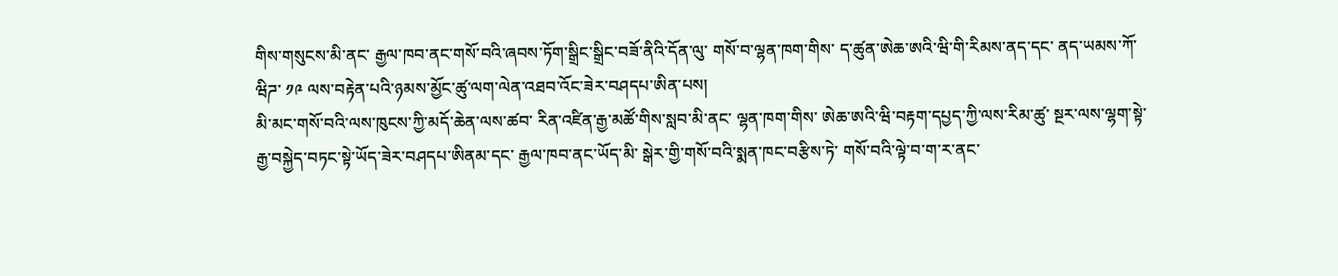གིས་གསུངས་མི་ནང་ རྒྱལ་ཁབ་ནང་གསོ་བའི་ཞབས་ཏོག་སྒྲིང་སྒྲིང་བཟོ་ནིའི་དོན་ལུ་ གསོ་བ་ལྷན་ཁག་གིས་ ད་ཚུན་ཨེཆ་ཨའི་ཝི་གི་རིམས་ནད་དང་ ནད་ཡམས་ཀོ་ཝིཌ་ ༡༩ ལས་བརྟེན་པའི་ཉམས་མྱོང་ཚུ་ལག་ལེན་འཐབ་འོང་ཟེར་བཤདཔ་ཨིན་པས།
མི་མང་གསོ་བའི་ལས་ཁུངས་ཀྱི་མདོ་ཆེན་ལས་ཚབ་ རིན་འཛིན་རྒྱ་མཚོ་གིས་སླབ་མི་ནང་ ལྷན་ཁག་གིས་ ཨེཆ་ཨའི་ཝི་བརྟག་དཔྱད་ཀྱི་ལས་རིམ་ཚུ་ སྔར་ལས་ལྷག་སྟེ་ རྒྱ་བསྐྱེད་བཏང་སྟེ་ཡོད་ཟེར་བཤདཔ་ཨིནམ་དང་ རྒྱལ་ཁབ་ནང་ཡོད་མི་ སྒེར་གྱི་གསོ་བའི་སྨན་ཁང་བརྩིས་ཏེ་ གསོ་བའི་ལྟེ་བ་ག་ར་ནང་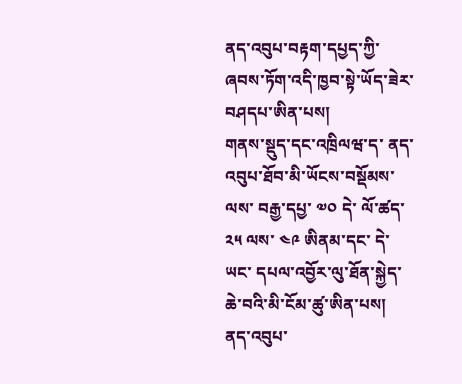ནད་འབུཔ་བརྟག་དཔྱད་ཀྱི་ཞབས་ཏོག་འདི་ཁྱབ་སྟེ་ཡོད་ཟེར་བཤདཔ་ཨིན་པས།
གནས་སྡུད་དང་འཁྲིལཝ་ད་ ནད་འབུཔ་ཐོབ་མི་ཡོངས་བསྡོམས་ལས་ བརྒྱ་དཔྱ་ ༧༠ དེ་ ལོ་ཚད་ ༢༥ ལས་ ༤༩ ཨིནམ་དང་ དེ་ཡང་ དཔལ་འབྱོར་ལུ་ཐོན་སྐྱེད་ཆེ་བའི་མི་ངོམ་ཚུ་ཨིན་པས།
ནད་འབུཔ་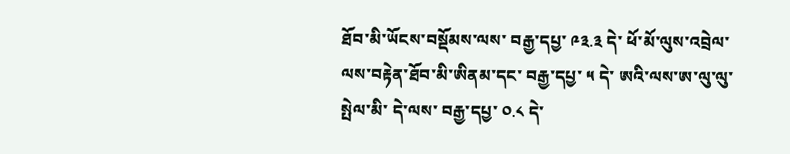ཐོབ་མི་ཡོངས་བསྡོམས་ལས་ བརྒྱ་དཔྱ་ ༩༣.༣ དེ་ ཕོ་མོ་ལུས་འབྲེལ་ལས་བརྟེན་ཐོབ་མི་ཨིནམ་དང་ བརྒྱ་དཔྱ་ ༥ དེ་ ཨའི་ལས་ཨ་ལུ་ལུ་སྤེལ་མི་ དེ་ལས་ བརྒྱ་དཔྱ་ ༠.༨ དེ་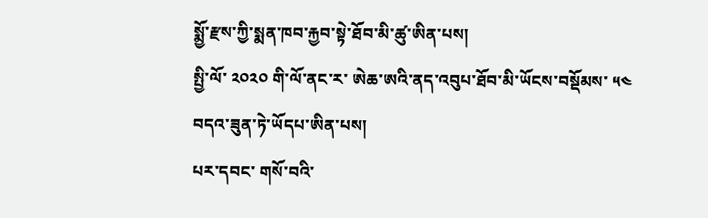སྨྱོ་རྫས་ཀྱི་སྨན་ཁབ་རྐྱབ་སྟེ་ཐོབ་མི་ཚུ་ཨིན་པས།
སྤྱི་ལོ་ ༢༠༢༠ གི་ལོ་ནང་ར་ ཨེཆ་ཨའི་ནད་འབུཔ་ཐོབ་མི་ཡོངས་བསྡོམས་ ༥༤ བདའ་ཟུན་ཏེ་ཡོདཔ་ཨིན་པས།
པར་དབང་ གསོ་བའི་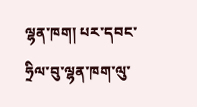ལྷན་ཁག། པར་དབང་ཧྲིལ་བུ་ལྷན་ཁག་ལུ་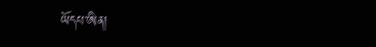ཡོདཔ་ཨིན།